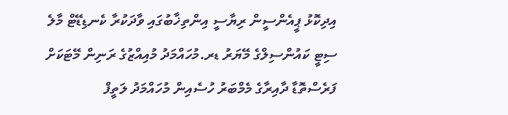އިދިކޮޅު ޕީއެންސީން ރިޔާސީ އިންތިޚާބުގައި ވާދަކުރާ ކެނޑިޑޭޓް މާލެ ސިޓީ ކައުންސިލްގެ މޭޔަރު ޑރ.މުހައްމަދު މުއިއްޒުގެ ރަނިން މޭޓަކަށް ފަރެސްތޮޑާ ދާއިރާގެ މެމްބަރު ހުސެއިން މުހައްމަދު ލަތީފް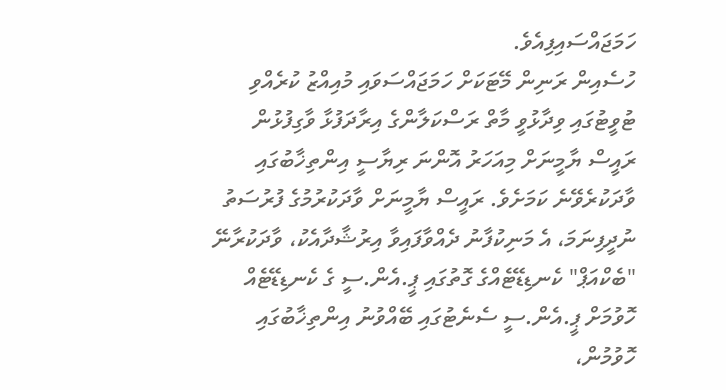ހަމަޖައްސައިފިއެވެ.
ހުސެއިން ރަނިން މޭޓަކަށް ހަމަޖައްސަވައި މުއިއްޒު ކުރެއްވި ޓުވީޓުގައި ވިދާޅުވީ މާތް ރަސްކަލާންގެ އިރާދަފުޅާ ވާގިފުޅުން ރައީސް ޔާމީނަށް މިއަހަރު އޮންނަ ރިޔާސީ އިންތިޚާބުގައި ވާދަކުރެވޭނެ ކަމަށެވެ. ރައީސް ޔާމީނަށް ވާދަކުރުމުގެ ފުރުސަތު ނުދީފިނަމަ، އެ މަނިކުފާނު ދެއްވާފައިވާ އިރުޝާދާއެކު، ވާދަކުރާނޭ "ބެކްއަޕް" ކެނޑިޑޭޓެއްގެ ގޮތުގައި ޕީ.އެން.ސީ ގެ ކެނޑިޑޭޓެއް ހޮވުމަށް ޕީ.އެން.ސީ ސެނެޓުގައި ބޭއްވުނު އިންތިޚާބުގައި ހޮވުމުން،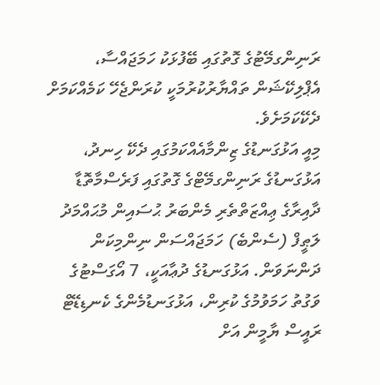ރަނިންގމޭޓުގެ ގޮތުގައި ބޭފުޅަކު ހަމަޖައްސާ، އެޕްލިކޭޝަން ތައްޔާރުކުރުމަކީ ކުރަންޖެހޭ ކަމެއްކަމަށް ދެކޭކަމަށެވެ.
މިއީ އަޅުގަނޑުގެ ޒިންމާއެއްކަމުގައި ދެކޭ ހިނދު، އަޅުގަނޑުގެ ރަނިންގމޭޓްގެ ގޮތުގައި ފަރެސްމާތޮޑާ ދާއިރާގެ ޢިއްޒަތްތެރި މެންބަރު ޙުސައިން މުޙައްމަދު ލަޠީފް (ސެންބެ) ހަމަޖައްސަން ނިންމިކަން ދަންނަވަން. އަޅުގަނޑުގެ ދުޢާއަކީ، 7 އޯގަސްޓުގެ ވަގުތު ހަމަވުމުގެ ކުރިން، އަޅުގަނޑުމެންގެ ކެނޑިޑޭޓް ރައީސް ޔާމީން އަށް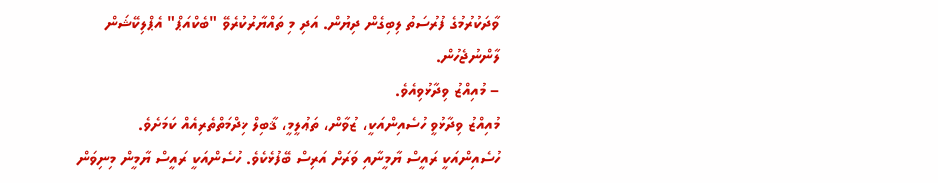ވާދަކުރުމުގެ ފުރުސަތު ލިބިގެން ދިޔުން. އަދި މި ތައްޔާރުކުރެވޭ "ބެކްއަޕް" އެޕްލިކޭޝަން ލާންނުޖެހުން.
– މުއިއްޒު ވިދާޅުވިއެވެ.
މުއިއްޒު ވިދާޅުވީ ހުސެއިންއަކީ، ޒުވާން، ތަޢުލީމީ، ޤާބިލް ޚިދްމަތްތެރިއެއް ކަމަށެވެ. ހުސެއިންއަކީ ރައީސް ޔާމީނާއި ވަރަށް އަރިސް ބޭފުޅެކެވެ. ހުސެންއަކީ ރައީސް ޔާމީން މިނިވަން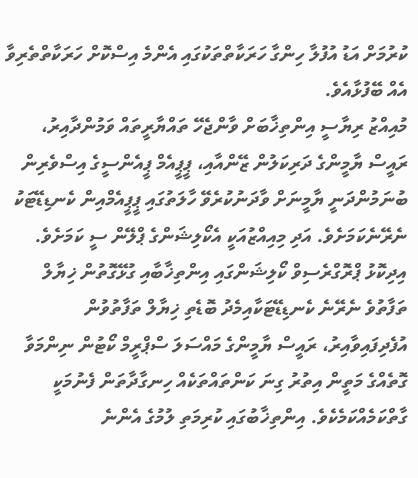ކުރުމަށް އަޑު އުފުލާ ހިންގާ ހަރަކާތްތަކުގައި އެންމެ އިސްކޮށް ހަރަކާތްތެރިވާ އެއް ބޭފުޅާއެވެ.
މުއިއްޒު ރިޔާސީ އިންތިޚާބަށް ވާންޖެހޭ ތައްޔާރީތައް ވަމުންދާއިރު، ރައީސް ޔާމީންގެ ދަރިކަލުން ޒޭންއާއި، ޕީޕީއެމް ޕީއެންސީގެ އިސްވެރިން ބުނަމުންދަނީ ޔާމީނަށް ވާދަނުކުރެވޭ ހާލަތުގައި ޕީޕީއެމްއިން ކެނޑިޑޭޓަކު ނެރޭނެކަމަށެވެ. އަދި މިއިއްޒުއަކީ އެކޯލިޝަންގެ ޕްލޭން ސީ ކަމަށެވެ.
އިދިކޮޅު ޕްރޮގްރެސިވް ކޯލިޝަންގައި އިންތިޚާބާއި ގުޅޭގޮތުން ޚިޔާލް ތަފާތުވެ ނެރޭނެ ކެނޑިޑޭޓަކާއިމެދު ބޮޑެތި ޚިޔާލް ތަފާތުވުން އުފެދިފައިވާއިރު، ރައީސް ޔާމީންގެ މައްސަލަ ސްޕްރީމް ކޯޓުން ނިންމަވާ ގޮތެއްގެ މަތީން އިތުރު ގިނަ ކަންތައްތަކެއް ހިނގާދާތަން ފެނުމަކީ ގާތްކަމެއްކަމެކެވެ. އިންތިޚާބުގައި ކުރިމަތި ލުމުގެ އެންނެ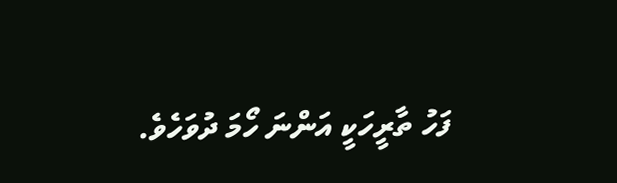ފަހު ތާރީހަކީ އަންނަ ހޯމަ ދުވަހެވެ.